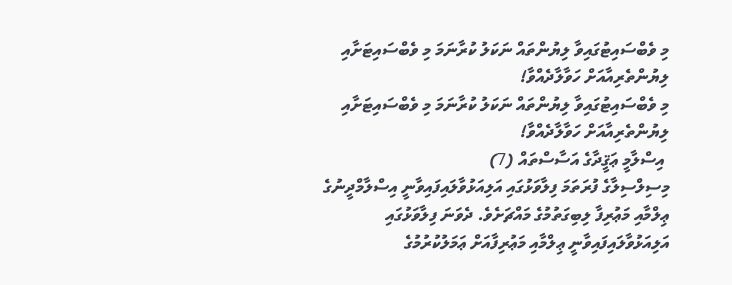މި ވެބްސައިޓުގައިވާ ލިޔުންތައް ނަކަލު ކުރާނަމަ މި ވެބްސައިޓަށާއި ލިޔުންތެރިއާއަށް ހަވާލާދެއްވާ!
މި ވެބްސައިޓުގައިވާ ލިޔުންތައް ނަކަލު ކުރާނަމަ މި ވެބްސައިޓަށާއި ލިޔުންތެރިއާއަށް ހަވާލާދެއްވާ!
 އިސްލާމީ ޢަޤީދާގެ އަސާސްތައް (7)
މިސިލްސިލާގެ ފުރަތަމަ ފިލާވަޅުގައި އަލިއަޅުވާލައިފައިވާނީ އިސްލާމްދީނުގެ ޢިލްމާއި މަޢުރިފާ ލިބިގަތުމުގެ މައްޗަށެވެ. ދެވަނަ ފިލާވަޅުގައި އަލިއަޅުވާލައިފައިވާނީ ޢިލްމާއި މަޢުރިފާއަށް ޢަމަލުކުރުމުގެ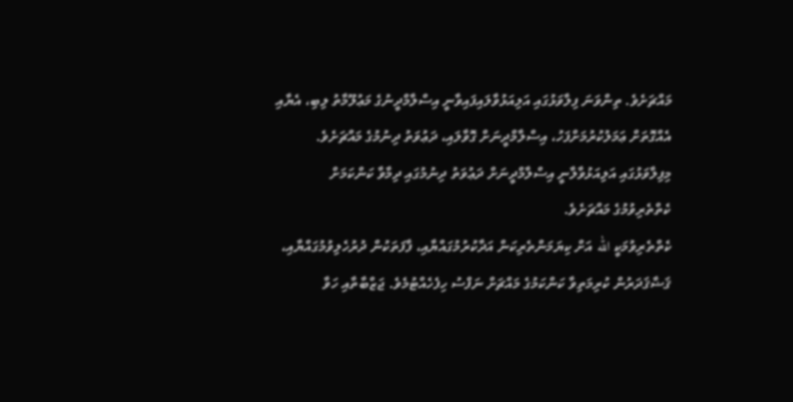މައްޗަށެވެ. ތިންވަނަ ފިލާވަޅުގައި އަލިއަޅުވާލައިފައިވާނީ އިސްލާމްދީނުގެ މަޢުލޫމާތު ލިބި، އެޔާއި އެއްގޮތަށް ޢަމަލުކުރުމަށްފަހު، އިސްލާމްދީނަށް ގޮވާލައި، ދަޢުވަތު ދިނުމުގެ މައްޗަށެވެ. މިފިލާވަޅުގައި އަލިއަޅުވާލާނީ އިސްލާމްދީނަށް ދަޢުވަތު ދިނުމުގައި ދިމާވާ ކަންކަމަށް ކެތްތެރިވުމުގެ މައްޗަށެވެ.
ކެތްތެރިވުމަކީ الله އަށް ކިޔަމަންތެރިކަން އަދާކުރުމުގައްޔާއި، ފާފަތަކުން ދުރުހެލިވުމުގައްޔާއި، ޤަޟާޤަދަރުން ކުރިމަތިވާ ކަންކަމުގެ މައްޗަށް ނަފްސު ހިފެހެއްޓުމެވެ. ޖަޒްބާތާއި ހަވާ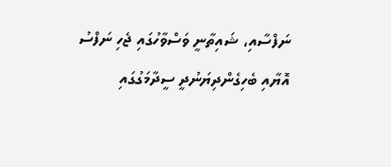ނަފްސާއި، ޝައިތާނީ ވަސްވާހުގައި ޖެހި ނަފްސު އޮޔާއި ބެހިގެންދިޔަނުދީ ސީދާމަގުގައި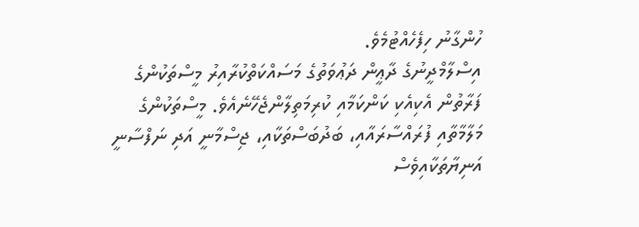ހުންގާނު ހިފެހެއްޓުމެވެ.
އިސްލާމްދީނުގެ ދާޢީން ދަޢުވަތުގެ މަސައްކަތްކުރާއިރު މީސްތަކުންގެ ފަރާތުން އެކިއެކި ކަންކަމާއި ކުރިމަތިލާންޖެހޭނެއެވެ. މީސްތަކުންގެ މަލާމާތާއި ފުރައްސާރައާއި، ބަދުބަސްތަކާއި، ޖިސްމާނީ އަދި ނަފްސާނީ އަނިޔާތަކާއިވެސް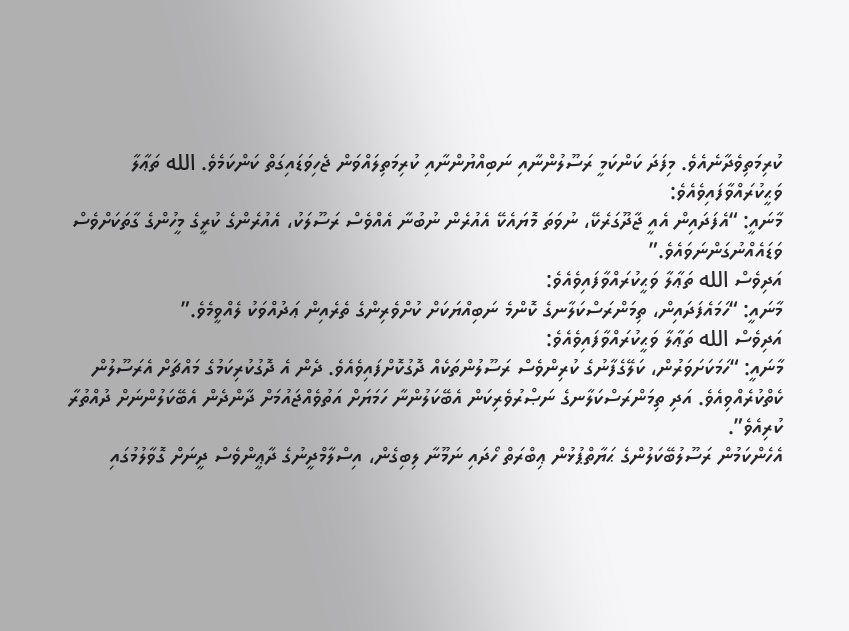ކުރިމަތިވެދާނެއެވެ. މިފަދަ ކަންކަމީ ރަސޫލުންނާއި ނަބިއްޔުންނާއި ކުރިމަތިލައްވަން ޖެހިވަޑައިގަތް ކަންކަމެވެ. الله ތަޢާލާ ވަޙީކުރައްވާފައިވެއެވެ:
މާނައީ: “އެފަދައިން އެއީ ޖާދޫގަރެކޭ، ނުވަތަ މޮޔައެކޭ އެއުރެން ނުބުނާ އެއްވެސް ރަސޫލަކު، އެއުރެންގެ ކުރީގެ މީހުންގެ ގާތަކަށްވެސް ވަޑައެއްނުގަންނަވައެވެ.”
އަދިވެސް الله ތަޢާލާ ވަޙީކުރައްވާފައިވެއެވެ:
މާނައީ: “ހަމައެފަދައިން، ތިމަންރަސްކަލާނގެ ކޮންމެ ނަބިއްޔަކަށް ކުށްވެރިންގެ ތެރެއިން ޢަދުއްވަކު ލެއްވީމެވެ.”
އަދިވެސް الله ތަޢާލާ ވަޙީކުރައްވާފައިވެއެވެ:
މާނައީ: “ހަމަކަށަވަރުން، ކަލޭގެފާނުގެ ކުރިންވެސް ރަސޫލުންތަކެއް ދޮގުކޮށްފައިވެއެވެ. ދެން އެ ދޮގުކުރިކަމުގެ މައްޗަށް އެރަސޫލުން ކެތްކުރެއްވިއެވެ. އަދި ތިމަންރަސްކަލާނގެ ނަޞްރުވެރިކަން އެބޭކަލުންނާ ހަމަޔަށް އަތުވެއްޖައުމަށް ދާންދެން އެބޭކަލުންނަށް ދުއްތުރާ ކުރިއެވެ”.
އެހެންކަމުން ރަސޫލުބޭކަލުންގެ ޙަޔާތްޕުޅުން ޢިބްރަތް ހޯދައި ނަމޫނާ ލިބިގެން، އިސްލާމްދީނުގެ ދާޢީންވެސް ދީނަށް ގޮވާލުމުގައި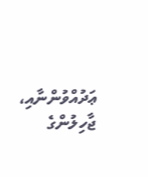ޢަދުއްވުންނާއި، ޖާހިލުންގެ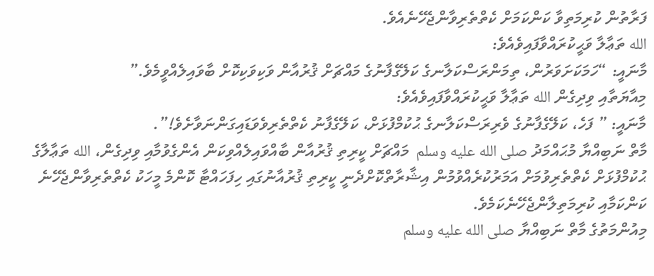ފަރާތުން ކުރިމަތިވާ ކަންކަމަށް ކެތްތެރިވާންޖެހޭނެއެވެ.
الله ތަޢާލާ ވަޙީކުރައްވާފައިވެއެވެ:
މާނައީ: “ހަމަކަށަވަރުން، ތިމަންރަސްކަލާނގެ ކަލޭގެފާނުގެ މައްޗަށް ޤުރުއާން ވަކިވަކިކޮށް ބާވައިލެއްވީމެވެ.”
މިއާޔަތާއި ވިދިގެން الله ތަޢާލާ ވަޙީކުރައްވާފައިވެއެވެ:
މާނައީ: ” ފަހެ، ކަލޭގެފާނުގެ ވެރިރަސްކަލާނގެ ޙުކުމްފުޅަށް، ކަލޭގެފާނު ކެތްތެރިވެވަޑައިގަންނަވާށެވެ!”.
މާތް ނަބިއްޔާ މުޙައްމަދު صلى الله عليه وسلم  މައްޗަށް ކީރިތި ޤުރުއާން ބާއްވައިލެއްވިކަން އެންގެވުމާއި ވިދިގެން، الله ތަޢާލާގެ ޙުކުމްފުޅަށް ކެތްތެރިވުމަށް އަމަރުކުރެއްވުމުން އިޝާރާތްކޮށްދެނީ ކީރިތި ޤުރުއާނުގައި ހިފަހައްޓާ ކޮންމެ މީހަކު ކެތްތެރިވާންޖެހޭނެ ކަންކަމާއި ކުރިމަތިލާންޖެހޭނެކަމެވެ.
މިއުންމަތުގެ މާތް ނަބިއްޔާ صلى الله عليه وسلم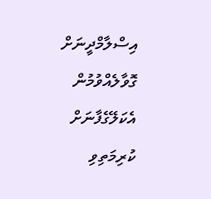އިސްލާމްދީނަށް ގޮވާލެއްވުމުން އެކަލޭގެފާނަށް ކުރިމަތިވި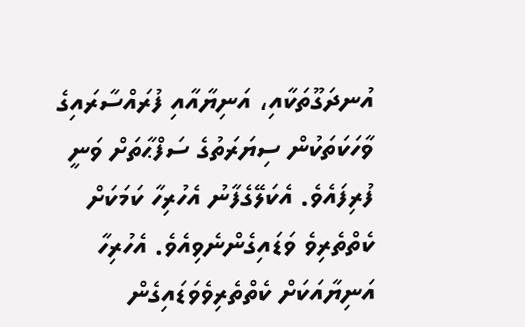އުނދަގޫތަކާއި، އަނިޔާއާއި ފުރައްސާރައިގެ ވާހަކަތަކުން ސިޔަރަތުގެ ސަފްޙާތަށް ވަނީ ފުރިފައެވެ. އެކަލޭގެފާނު އެހުރިހާ ކަމަކަށް ކެތްތެރިވެ ވަޑައިގެންނެވިއެވެ. އެހުރިހާ އަނިޔާއަކަށް ކެތްތެރިވެވަޑައިގެން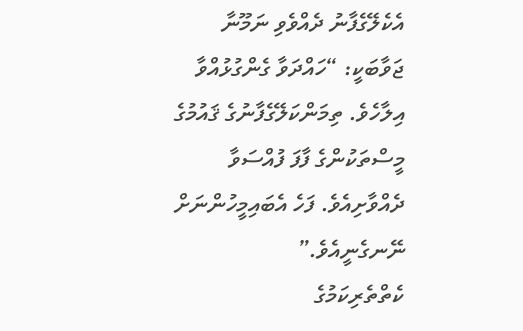އެކެލޭގެފާނު ދެއްވެވި ނަމޫނާ ޖަވާބަކީ: “ހައްދަވާ ގެންގުޅުއްވާ އިލާހެވެ. ތިމަންކަލޭގެފާނުގެ ޤައުމުގެ މީސްތަކުންގެ ފާފަ ފުއްސަވާ ދެއްވާށިއެވެ. ފަހެ އެބައިމީހުންނަށް ނޭނގެނީއެވެ.”
ކެތްތެރިކަމުގެ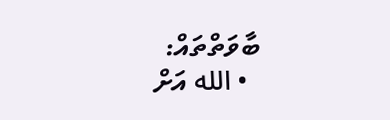ބާވަތްތައް:
  • الله އަށް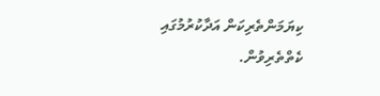ކިޔަމަންތެރިކަން އަދާކުރުމުގައި ކެތްތެރިވުން.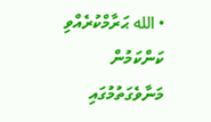• الله ޙަރާމްކުރެއްވި ކަންކަމުން މަނާވެގަތުމުގައި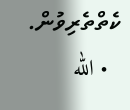ކެތްތެރިވުން.
  • الله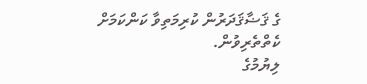ގެ ޤަޟާޤަދަރުން ކުރިމަތިވާ ކަންކަމަށް ކެތްތެރިވުން.
ލިޔުމުގެ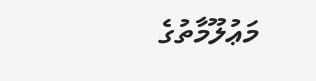މަޢުލޫމާތުގެ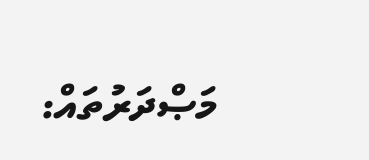މަޞްދަރުތައް: